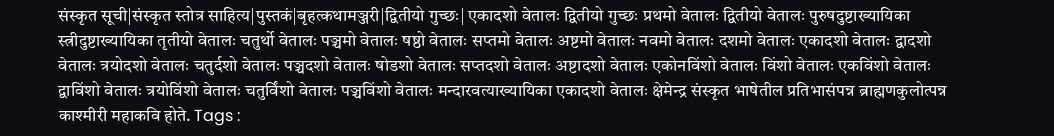संस्कृत सूची|संस्कृत स्तोत्र साहित्य|पुस्तकं|बृहत्कथामञ्जरी|द्वितीयो गुच्छः| एकादशो वेतालः द्वितीयो गुच्छः प्रथमो वेतालः द्वितीयो वेतालः पुरुषदुष्टाख्यायिका स्त्रीदुष्टाख्यायिका तृतीयो वेतालः चतुर्थो वेतालः पञ्चमो वेतालः षष्ठो वेतालः सप्तमो वेतालः अष्टमो वेतालः नवमो वेतालः दशमो वेतालः एकादशो वेतालः द्वादशो वेतालः त्रयोदशो वेतालः चतुर्दशो वेतालः पञ्चदशो वेतालः षोडशो वेतालः सप्तदशो वेतालः अष्टादशो वेतालः एकोनविंशो वेतालः विंशो वेतालः एकविंशो वेतालः द्वाविंशो वेतालः त्रयोविंशो वेतालः चतुर्विंशो वेतालः पञ्चविंशो वेतालः मन्दारवत्याख्यायिका एकादशो वेतालः क्षेमेन्द्र संस्कृत भाषेतील प्रतिभासंपन्न ब्राह्मणकुलोत्पन्न काश्मीरी महाकवि होते. Tags :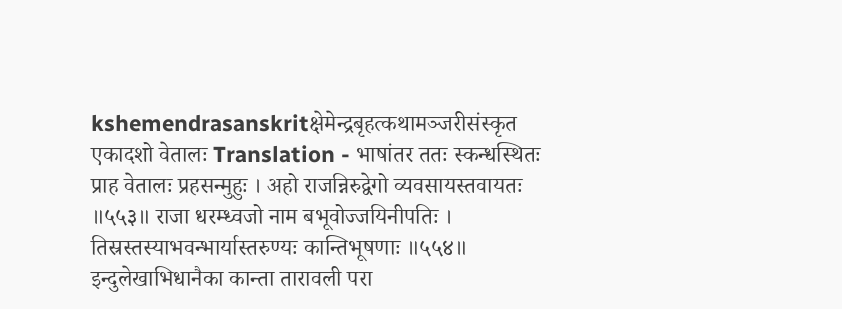kshemendrasanskritक्षेमेन्द्रबृहत्कथामञ्जरीसंस्कृत एकादशो वेतालः Translation - भाषांतर ततः स्कन्धस्थितः प्राह वेतालः प्रहसन्मुहुः । अहो राजन्निरुद्वेगो व्यवसायस्तवायतः ॥५५३॥ राजा धरम्ध्वजो नाम बभूवोज्जयिनीपतिः । तिस्रस्तस्याभवन्भार्यास्तरुण्यः कान्तिभूषणाः ॥५५४॥ इन्दुलेखाभिधानैका कान्ता तारावली परा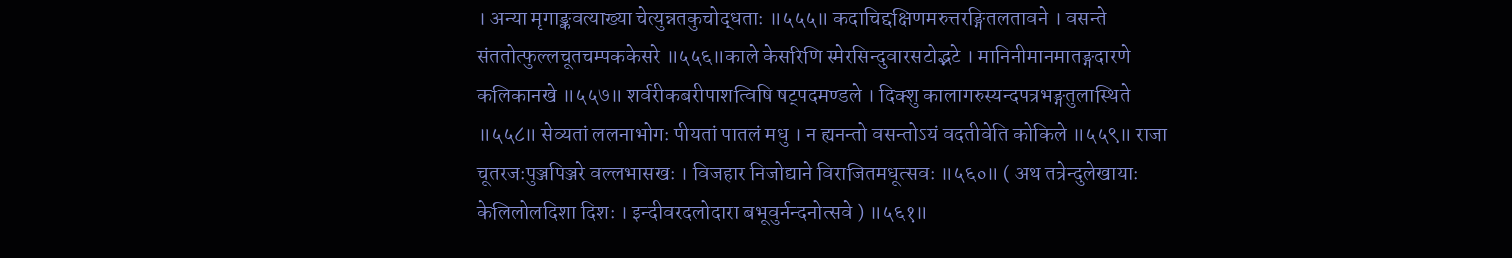। अन्या मृगाङ्कवत्याख्या चेत्युन्नतकुचोद्धताः ॥५५५॥ कदाचिद्दक्षिणमरुत्तरङ्गितलतावने । वसन्ते संततोत्फुल्लचूतचम्पककेसरे ॥५५६॥काले केसरिणि स्मेरसिन्दुवारसटोद्भटे । मानिनीमानमातङ्गदारणे कलिकानखे ॥५५७॥ शर्वरीकबरीपाशत्विषि षट्पदमण्डले । दिक्शु कालागरुस्यन्दपत्रभङ्गतुलास्थिते ॥५५८॥ सेव्यतां ललनाभोगः पीयतां पातलं मधु । न ह्यनन्तो वसन्तोऽयं वदतीवेति कोकिले ॥५५९॥ राजा चूतरजःपुञ्जपिञ्जरे वल्लभासखः । विजहार निजोद्याने विराजितमधूत्सवः ॥५६०॥ ( अथ तत्रेन्दुलेखायाः केलिलोलदिशा दिशः । इन्दीवरदलोदारा बभूवुर्नन्दनोत्सवे ) ॥५६१॥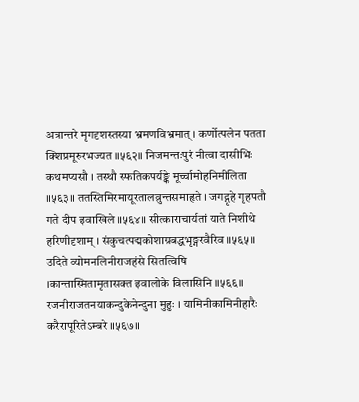अत्रान्तरे मृगदृशस्तस्या भ्रमणविभ्रमात् । कर्णोत्पलेन पतता क्शिप्रमूरुरभज्यत ॥५६२॥ निजमन्तःपुरं नीत्वा दासीभिः कथमप्यसौ । तस्थौ स्फतिकपर्यङ्के मूर्च्चामोहनिमीलिता ॥५६३॥ ततस्तिमिरमायूरतालव्रुन्तसमाहृते । जगद्गृहे गृहपतौ गते दीप इवाखिले ॥५६४॥ सीत्काराचार्यतां याते निशीथे हरिणीदृशाम् । संकुचत्पद्मकोशाग्रबद्धभृङ्गरवैरिव ॥५६५॥ उदिते व्योमनलिनीराजहंसे सितत्विषि ।कान्तास्मितामृतासक्त इवालोके विलासिनि ॥५६६॥ रजनीराजतनयाकन्दुकेनेन्दुना मुहुः । यामिनीकामिनीहारैः करैरापूरितेऽम्बरे ॥५६७॥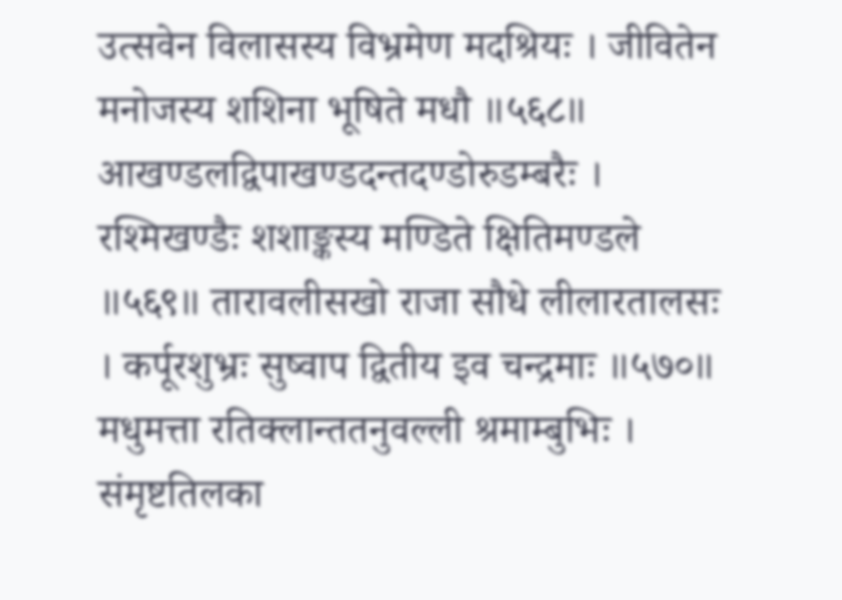उत्सवेन विलासस्य विभ्रमेण मदश्रियः । जीवितेन मनोजस्य शशिना भूषिते मधौ ॥५६८॥ आखण्डलद्विपाखण्डदन्तदण्डोरुडम्बरैः । रश्मिखण्डैः शशाङ्कस्य मण्डिते क्षितिमण्डले ॥५६९॥ तारावलीसखो राजा सौधे लीलारतालसः । कर्पूरशुभ्रः सुष्वाप द्वितीय इव चन्द्रमाः ॥५७०॥ मधुमत्ता रतिक्लान्ततनुवल्ली श्रमाम्बुभिः । संमृष्टतिलका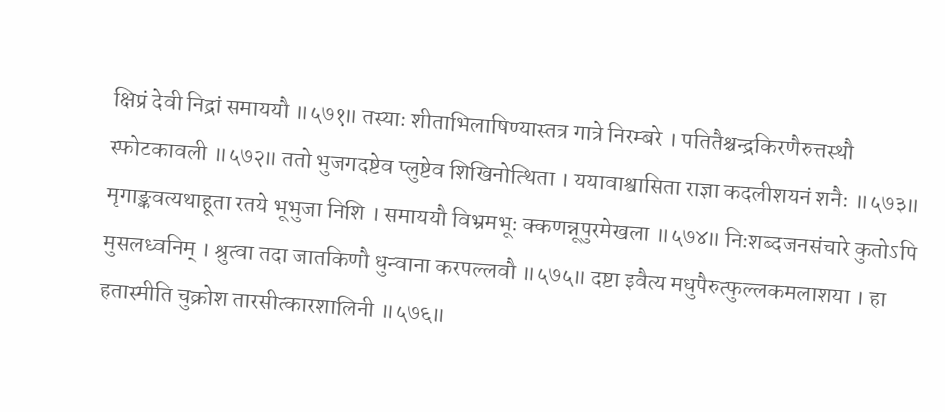क्षिप्रं देवी निद्रां समाययौ ॥५७१॥ तस्याः शीताभिलाषिण्यास्तत्र गात्रे निरम्बरे । पतितैश्चन्द्रकिरणैरुत्तस्थौ स्फोटकावली ॥५७२॥ ततो भुजगदष्टेव प्लुष्टेव शिखिनोत्थिता । ययावाश्वासिता राज्ञा कदलीशयनं शनैः ॥५७३॥ मृगाङ्कवत्यथाहूता रतये भूभुजा निशि । समाययौ विभ्रमभूः क्कणन्नूपुरमेखला ॥५७४॥ निःशब्दजनसंचारे कुतोऽपि मुसलध्वनिम् । श्रुत्वा तदा जातकिणौ धुन्वाना करपल्लवौ ॥५७५॥ दष्टा इवैत्य मधुपैरुत्फुल्लकमलाशया । हा हतास्मीति चुक्रोश तारसीत्कारशालिनी ॥५७६॥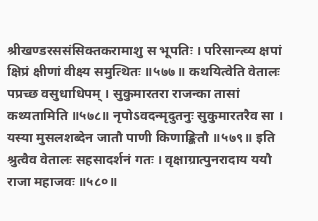श्रीखण्डरससंसिक्तकरामाशु स भूपतिः । परिसान्त्व्य क्षपां क्षिप्रं क्षीणां वीक्ष्य समुत्थितः ॥५७७॥ कथयित्वेति वेतालः पप्रच्छ वसुधाधिपम् । सुकुमारतरा राजन्का तासां कथ्यतामिति ॥५७८॥ नृपोऽवदन्मृदुतनुः सुकुमारतरैव सा । यस्या मुसलशब्देन जातौ पाणी किणाङ्कितौ ॥५७९॥ इति श्रुत्वैव वेतालः सहसादर्शनं गतः । वृक्षाग्रात्पुनरादाय ययौ राजा महाजवः ॥५८०॥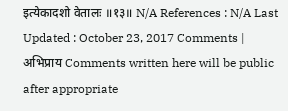इत्येकादशो वेतालः ॥१३॥ N/A References : N/A Last Updated : October 23, 2017 Comments | अभिप्राय Comments written here will be public after appropriate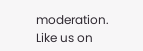moderation. Like us on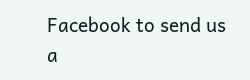Facebook to send us a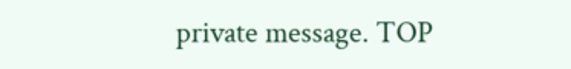private message. TOP